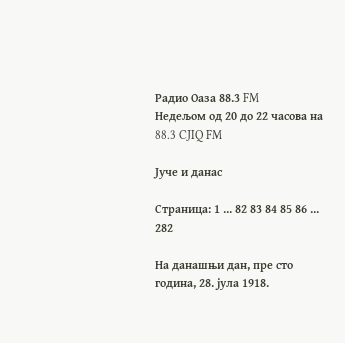Радио Оаза 88.3 FM
Недељом од 20 до 22 часова на 88.3 CJIQ FM

Јуче и данас

Страница: 1 ... 82 83 84 85 86 ... 282

На данашњи дан, пре сто година, 28. јула 1918.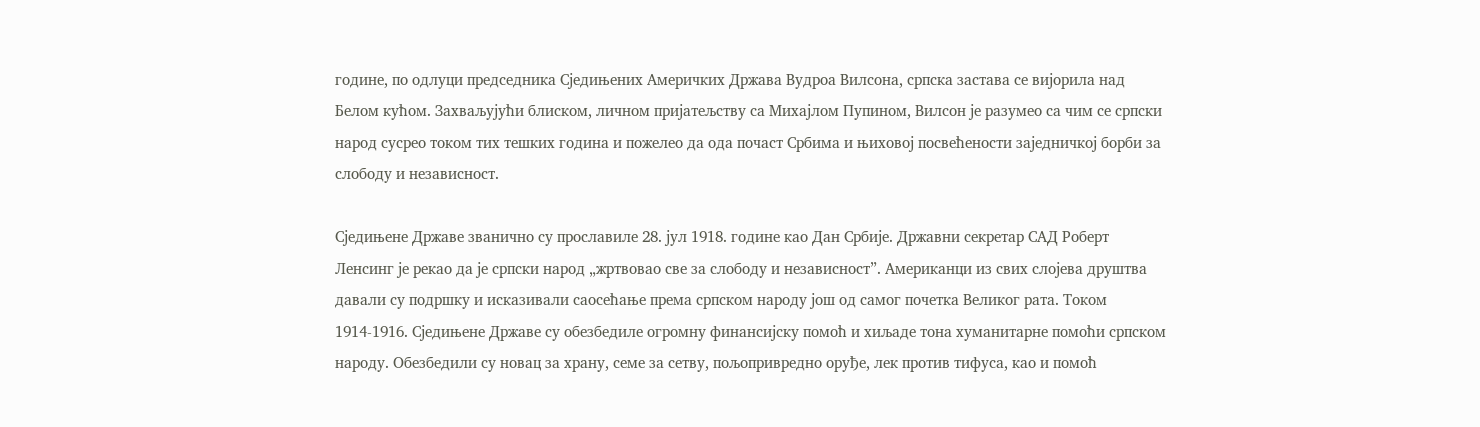године, по одлуци председника Сједињених Америчких Држава Вудроа Вилсона, српска застава се вијорила над Белом кућом. Захваљујући блиском, личном пријатељству са Михајлом Пупином, Вилсон је разумео са чим се српски народ сусрео током тих тешких година и пожелео да ода почаст Србима и њиховој посвећености заједничкој борби за слободу и независност.

Сједињене Државе званично су прославиле 28. јул 1918. године као Дан Србије. Државни секретар САД Роберт Ленсинг је рекао да је српски народ „жртвовао све за слободу и независност”. Американци из свих слојева друштва давали су подршку и исказивали саосећање према српском народу још од самог почетка Великог рата. Током 1914-1916. Сједињене Државе су обезбедиле огромну финансијску помоћ и хиљаде тона хуманитарне помоћи српском народу. Обезбедили су новац за храну, семе за сетву, пољопривредно оруђе, лек против тифуса, као и помоћ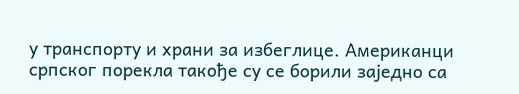у транспорту и храни за избеглице. Американци српског порекла такође су се борили заједно са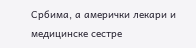Србима, а амерички лекари и медицинске сестре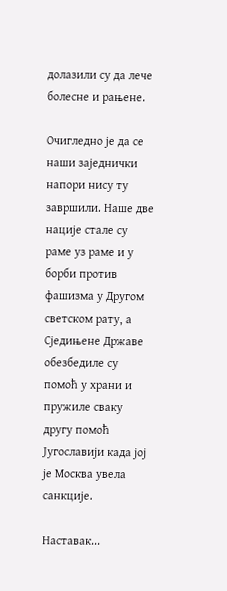долазили су да лече болесне и рањене.

Очигледно је да се наши заједнички напори нису ту завршили. Наше две нације стале су раме уз раме и у борби против фашизма у Другом светском рату, а Сједињене Државе обезбедиле су помоћ у храни и пружиле сваку другу помоћ Југославији када јој је Москва увела санкције.

Наставак...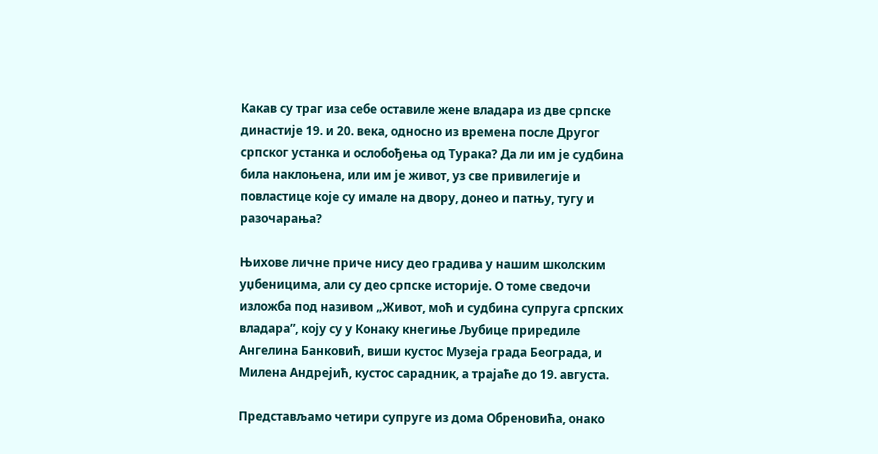Какав су траг иза себе оставиле жене владара из две српске династије 19. и 20. века, односно из времена после Другог српског устанка и ослобођења од Турака? Да ли им је судбина била наклоњена, или им је живот, уз све привилегије и повластице које су имале на двору, донео и патњу, тугу и разочарања?

Њихове личне приче нису део градива у нашим школским уџбеницима, али су део српске историје. О томе сведочи изложба под називом „Живот, моћ и судбина супруга српских владара”, коју су у Конаку кнегиње Љубице приредиле Ангелина Банковић, виши кустос Музеја града Београда, и Милена Андрејић, кустос сарадник, а трајаће до 19. августа.

Представљамо четири супруге из дома Обреновића, онако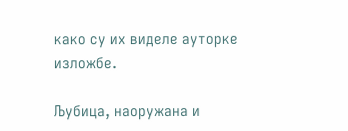како су их виделе ауторке изложбе.

Љубица, наоружана и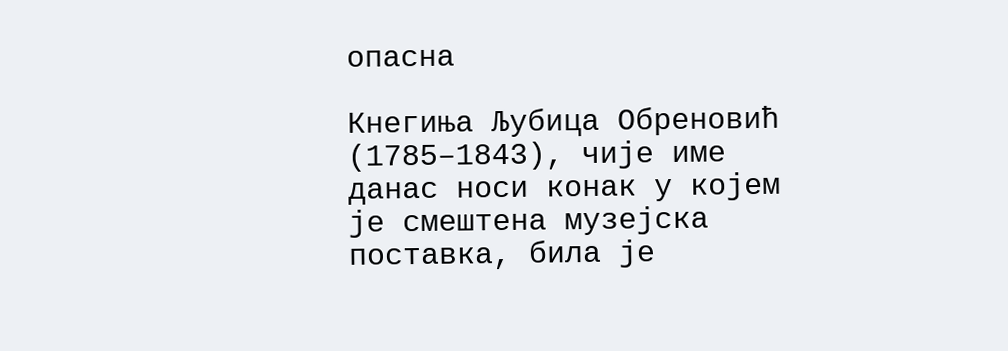опасна

Кнегиња Љубица Обреновић (1785–1843), чије име данас носи конак у којем је смештена музејска поставка, била је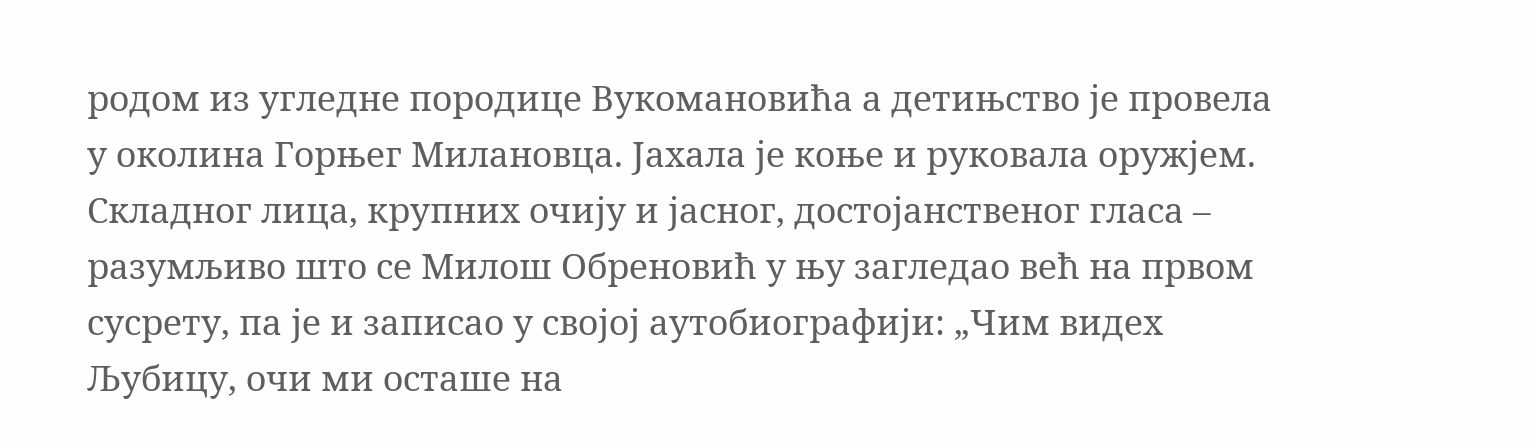родом из угледне породице Вукомановића а детињство је провела у околина Горњег Милановца. Јахала је коње и руковала оружјем. Складног лица, крупних очију и јасног, достојанственог гласа – разумљиво што се Милош Обреновић у њу загледао већ на првом сусрету, па је и записао у својој аутобиографији: „Чим видех Љубицу, очи ми осташе на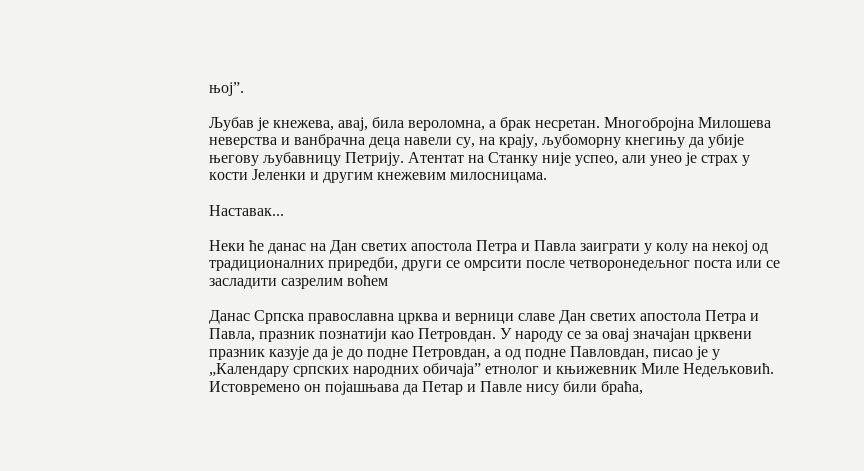њој”.

Љубав је кнежева, авај, била вероломна, а брак несретан. Многобројна Милошева неверства и ванбрачна деца навели су, на крају, љубоморну кнегињу да убије његову љубавницу Петрију. Атентат на Станку није успео, али унео је страх у кости Јеленки и другим кнежевим милосницама.

Наставак...

Неки ће данас на Дан светих апостола Петра и Павла заиграти у колу на некој од традиционалних приредби, други се омрсити после четворонедељног поста или се засладити сазрелим воћем

Данас Српска православна црква и верници славе Дан светих апостола Петра и Павла, празник познатији као Петровдан. У народу се за овај значајан црквени празник казује да је до подне Петровдан, а од подне Павловдан, писао је у „Календару српских народних обичаја” етнолог и књижевник Миле Недељковић. Истовремено он појашњава да Петар и Павле нису били браћа,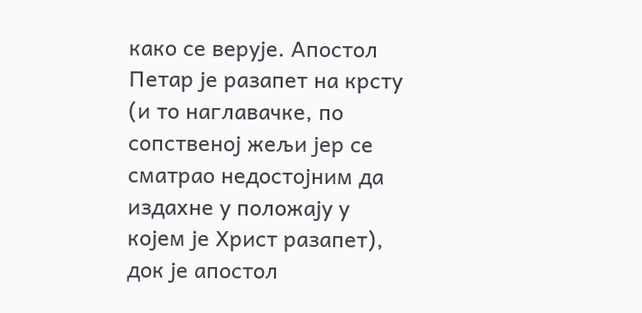како се верује. Апостол Петар је разапет на крсту (и то наглавачке, по сопственој жељи јер се сматрао недостојним да издахне у положају у којем је Христ разапет), док је апостол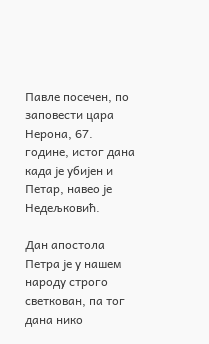Павле посечен, по заповести цара Нерона, 67. године, истог дана када је убијен и Петар, навео је Недељковић.

Дан апостола Петра је у нашем народу строго светкован, па тог дана нико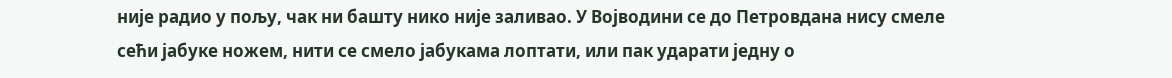није радио у пољу, чак ни башту нико није заливао. У Војводини се до Петровдана нису смеле сећи јабуке ножем, нити се смело јабукама лоптати, или пак ударати једну о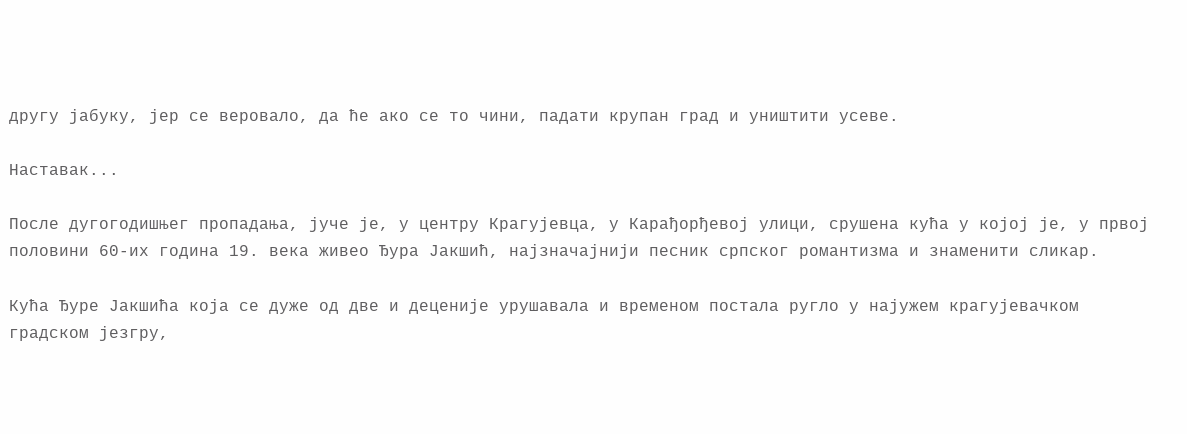другу јабуку, јер се веровало, да ће ако се то чини, падати крупан град и уништити усеве.

Наставак...

После дугогодишњег пропадања, јуче је, у центру Крагујевца, у Карађорђевој улици, срушена кућа у којој је, у првој половини 60-их година 19. века живео Ђура Јакшић, најзначајнији песник српског романтизма и знаменити сликар.

Кућа Ђуре Јакшића која се дуже од две и деценије урушавала и временом постала ругло у најужем крагујевачком градском језгру,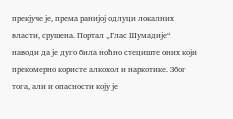прекјуче је, према ранијој одлуци локалних власти, срушена. Портал „Глас Шумадије“ наводи да је дуго била ноћно стециште оних који прекомерно користе алкохол и наркотике. Због тога, али и опасности коју је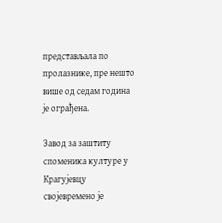представљала по пролазнике, пре нешто више од седам година је ограђена.

Завод за заштиту споменика културе у Крагујевцу својевремено је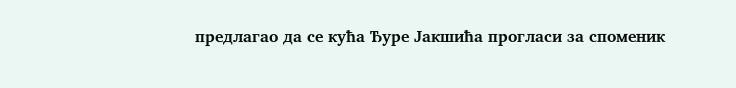предлагао да се кућа Ђуре Јакшића прогласи за споменик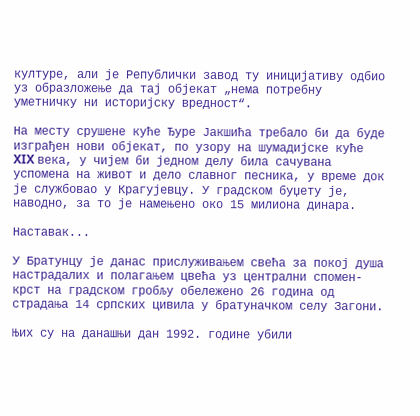културе, али је Републички завод ту иницијативу одбио уз образложење да тај објекат „нема потребну уметничку ни историјску вредност“.

На месту срушене куће Ђуре Јакшића требало би да буде изграђен нови објекат, по узору на шумадијске куће XIX века, у чијем би једном делу била сачувана успомена на живот и дело славног песника, у време док је службовао у Крагујевцу. У градском буџету је, наводно, за то је намењено око 15 милиона динара.

Наставак...

У Братунцу је данас прислуживањем свећа за покој душа настрадалих и полагањем цвећа уз централни спомен-крст на градском гробљу обележено 26 година од страдања 14 српских цивила у братуначком селу Загони.

Њих су на данашњи дан 1992. године убили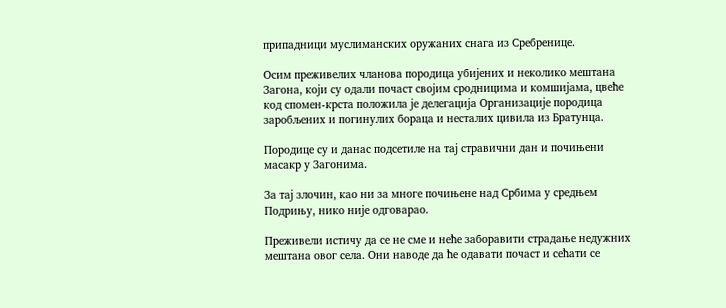припадници муслиманских оружаних снага из Сребренице.

Осим преживелих чланова породица убијених и неколико мештана Загона, који су одали почаст својим сродницима и комшијама, цвеће код спомен-крста положила је делегација Организације породица заробљених и погинулих бораца и несталих цивила из Братунца.

Породице су и данас подсетиле на тај стравични дан и почињени масакр у Загонима.

За тај злочин, као ни за многе почињене над Србима у средњем Подрињу, нико није одговарао.

Преживели истичу да се не сме и неће заборавити страдање недужних мештана овог села. Они наводе да ће одавати почаст и сећати се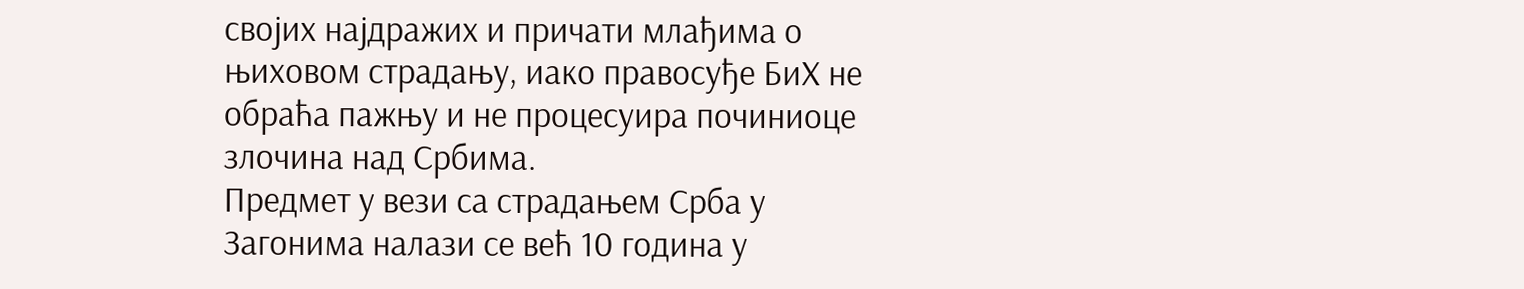својих најдражих и причати млађима о њиховом страдању, иако правосуђе БиХ не обраћа пажњу и не процесуира починиоце злочина над Србима.
Предмет у вези са страдањем Срба у Загонима налази се већ 10 година у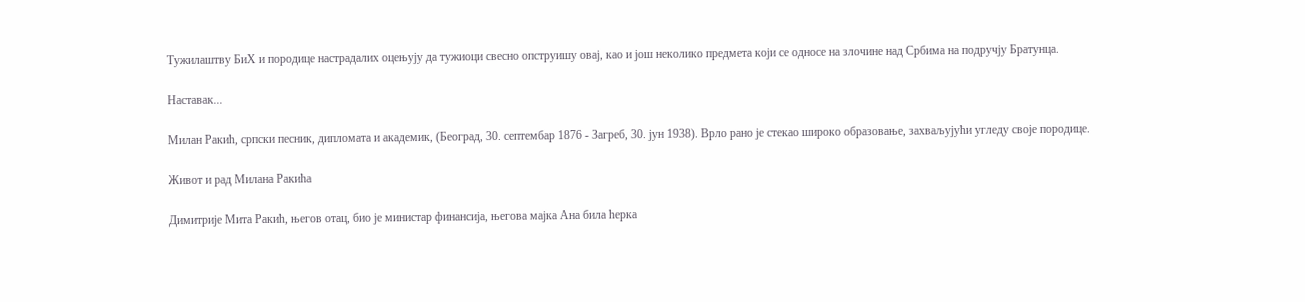Тужилаштву БиХ и породице настрадалих оцењују да тужиоци свесно опструишу овај, као и још неколико предмета који се односе на злочине над Србима на подручју Братунца.

Наставак...

Милан Ракић, српски песник, дипломата и академик, (Београд, 30. септембар 1876 - Загреб, 30. јун 1938). Врло рано је стекао широко образовање, захваљујући угледу своје породице.

Живот и рад Милана Ракића

Димитрије Мита Ракић, његов отац, био је министар финансија, његова мајка Ана била ћерка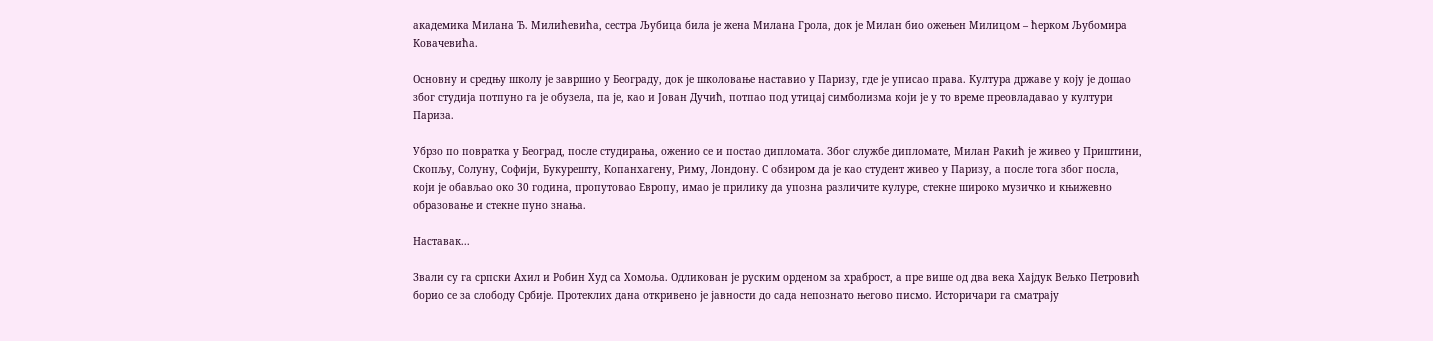академика Милана Ђ. Милићевића, сестра Љубица била је жена Милана Грола, док је Милан био ожењен Милицом – ћерком Љубомира Ковачевића.

Основну и средњу школу је завршио у Београду, док је школовање наставио у Паризу, где је уписао права. Култура државе у коју је дошао због студија потпуно га је обузела, па је, као и Јован Дучић, потпао под утицај симболизма који је у то време преовладавао у култури Париза.

Убрзо по повратка у Београд, после студирања, оженио се и постао дипломата. Због службе дипломате, Милан Ракић је живео у Приштини, Скопљу, Солуну, Софији, Букурешту, Копанхагену, Риму, Лондону. С обзиром да је као студент живео у Паризу, а после тога због посла, који је обављао око 30 година, пропутовао Европу, имао је прилику да упозна различите кулуре, стекне широко музичко и књижевно образовање и стекне пуно знања.

Наставак...

Звали су га српски Ахил и Робин Худ са Хомоља. Одликован је руским орденом за храброст, а пре више од два века Хајдук Вељко Петровић борио се за слободу Србије. Протеклих дана откривено је јавности до сада непознато његово писмо. Историчари га сматрају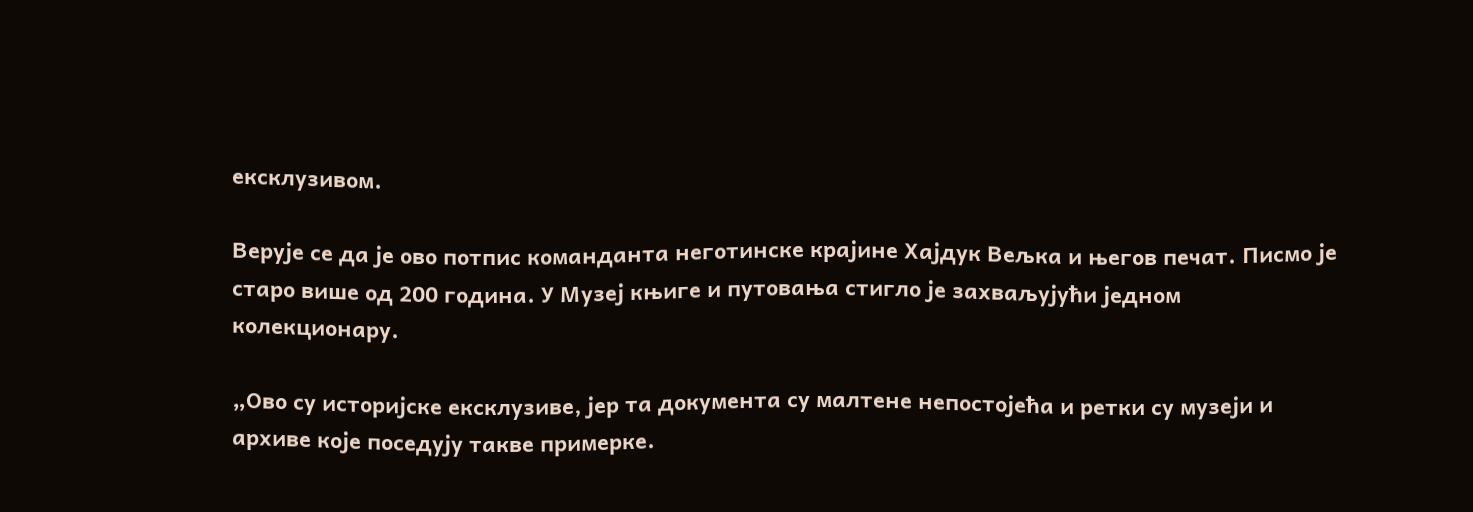ексклузивом.

Верује се да је ово потпис команданта неготинске крајине Хајдук Вељка и његов печат. Писмо је старо више од 200 година. У Музеј књиге и путовања стигло је захваљујући једном колекционару.

„Ово су историјске ексклузиве, јер та документа су малтене непостојећа и ретки су музеји и архиве које поседују такве примерке.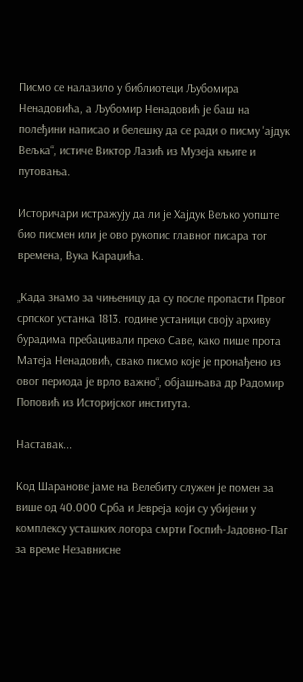Писмо се налазило у библиотеци Љубомира Ненадовића, а Љубомир Ненадовић је баш на полеђини написао и белешку да се ради о писму 'ајдук Вељка“, истиче Виктор Лазић из Музеја књиге и путовања.

Историчари истражују да ли је Хајдук Вељко уопште био писмен или је ово рукопис главног писара тог времена, Вука Караџића.

„Када знамо за чињеницу да су после пропасти Првог српског устанка 1813. године устаници своју архиву бурадима пребацивали преко Саве, како пише прота Матеја Ненадовић, свако писмо које је пронађено из овог периода је врло важно“, објашњава др Радомир Поповић из Историјског института.

Наставак...

Код Шаранове јаме на Велебиту служен је помен за више од 40.000 Срба и Јевреја који су убијени у комплексу усташких логора смрти Госпић-Јадовно-Паг за време Незавнисне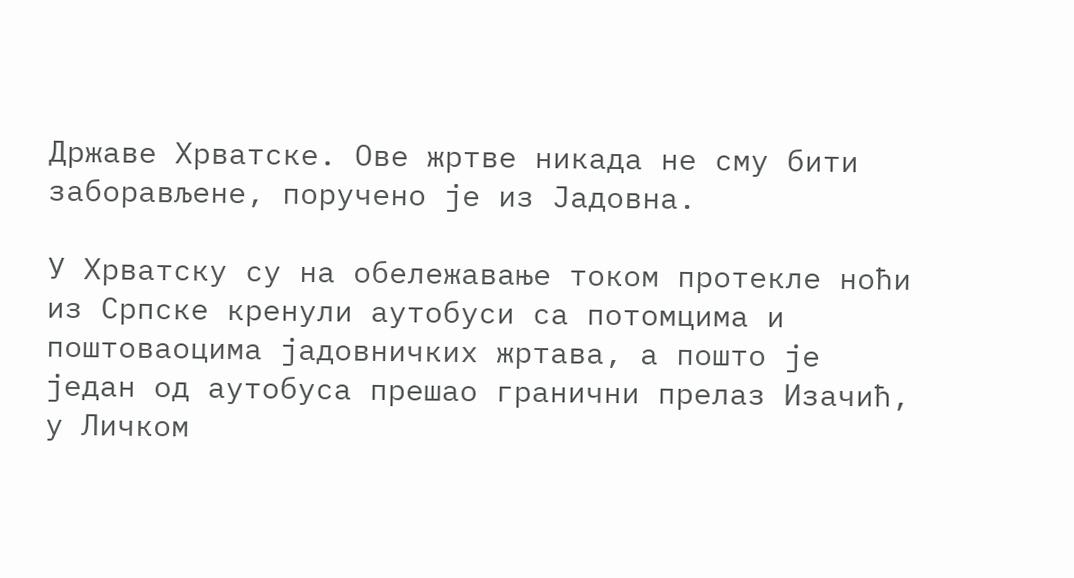Државе Хрватске. Ове жртве никада не сму бити заборављене, поручено је из Јадовна.

У Хрватску су на обележавање током протекле ноћи из Српске кренули аутобуси са потомцима и поштоваоцима јадовничких жртава, а пошто је један од аутобуса прешао гранични прелаз Изачић, у Личком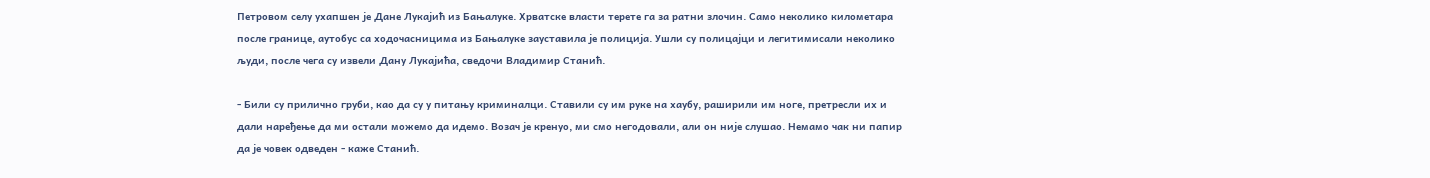Петровом селу ухапшен је Дане Лукајић из Бањалуке. Хрватске власти терете га за ратни злочин. Само неколико километара после границе, аутобус са ходочасницима из Бањалуке зауставила је полиција. Ушли су полицајци и легитимисали неколико људи, после чега су извели Дану Лукајића, сведочи Владимир Станић.

- Били су прилично груби, као да су у питању криминалци. Ставили су им руке на хаубу, раширили им ноге, претресли их и дали наређење да ми остали можемо да идемо. Возач је кренуо, ми смо негодовали, али он није слушао. Немамо чак ни папир да је човек одведен - каже Станић.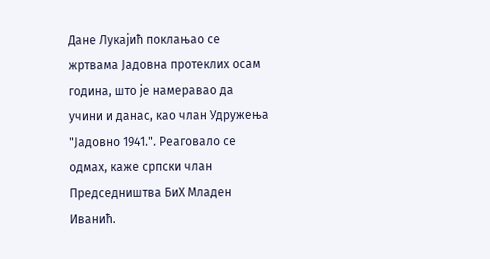Дане Лукајић поклањао се жртвама Јадовна протеклих осам година, што је намеравао да учини и данас, као члан Удружења "Јадовно 1941.". Реаговало се одмах, каже српски члан Председништва БиХ Младен Иванић.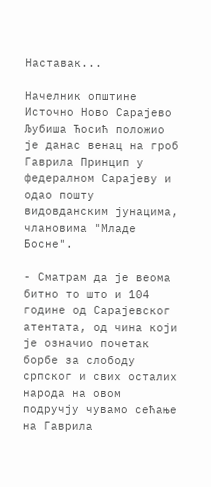Наставак...

Начелник општине Источно Ново Сарајево Љубиша Ћосић положио је данас венац на гроб Гаврила Принцип у федералном Сарајеву и одао пошту видовданским јунацима, члановима "Младе Босне".

- Сматрам да је веома битно то што и 104 године од Сарајевског атентата, од чина који је означио почетак борбе за слободу српског и свих осталих народа на овом подручју чувамо сећање на Гаврила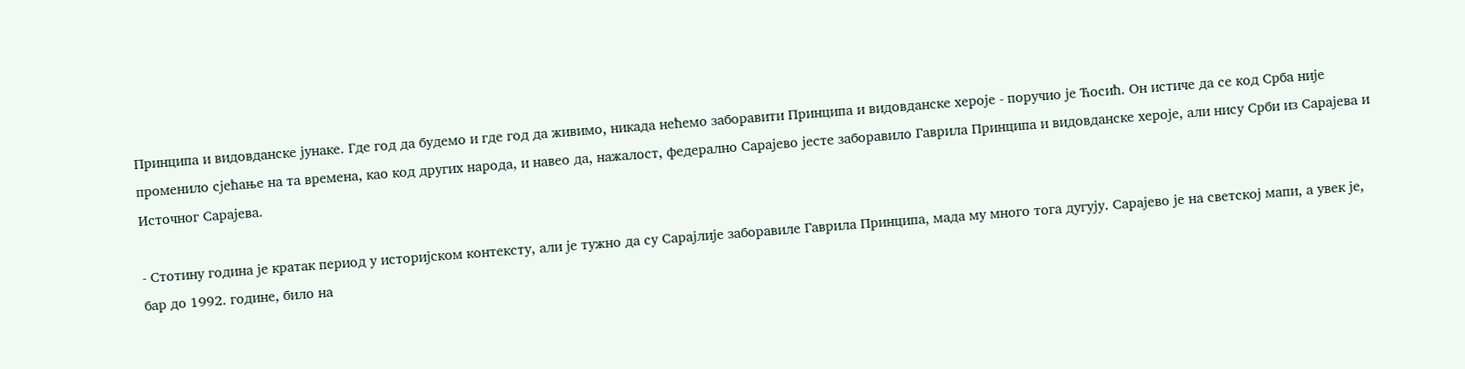Принципа и видовданске јунаке. Где год да будемо и где год да живимо, никада нећемо заборавити Принципа и видовданске хероје - поручио је Ћосић. Он истиче да се код Срба није променило сјећање на та времена, као код других народа, и навео да, нажалост, федерално Сарајево јесте заборавило Гаврила Принципа и видовданске хероје, али нису Срби из Сарајева и Источног Сарајева.

- Стотину година је кратак период у историјском контексту, али је тужно да су Сарајлије заборавиле Гаврила Принципа, мада му много тога дугују. Сарајево је на светској мапи, а увек је, бар до 1992. године, било на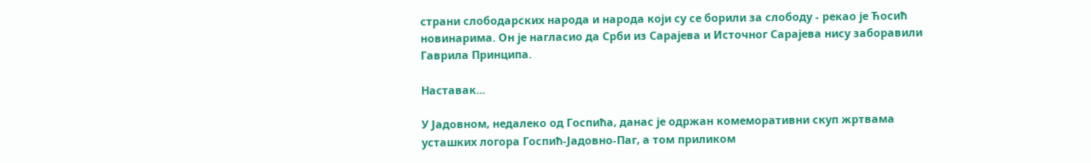страни слободарских народа и народа који су се борили за слободу - рекао је Ћосић новинарима. Он је нагласио да Срби из Сарајева и Источног Сарајева нису заборавили Гаврила Принципа.

Наставак...

У Јадовном, недалеко од Госпића, данас је одржан комеморативни скуп жртвама усташких логора Госпић-Јадовно-Паг, а том приликом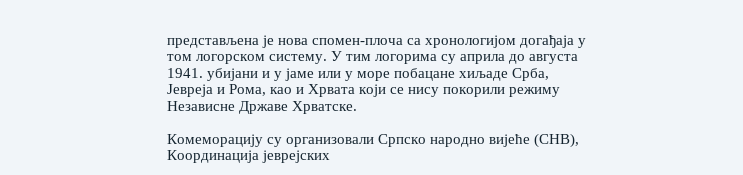представљена је нова спомен-плоча са хронологијом догађаја у том логорском систему. У тим логорима су априла до августа 1941. убијани и у јаме или у море побацане хиљаде Срба, Јевреја и Рома, као и Хрвата који се нису покорили режиму Независне Државе Хрватске.

Комеморацију су организовали Српско народно вијеће (СНВ), Координација јеврејских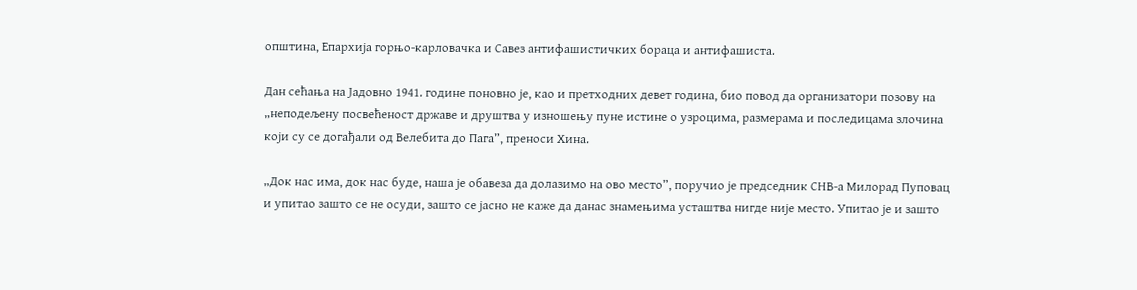општина, Епархија горњо-карловачка и Савез антифашистичких бораца и антифашиста.

Дан сећања на Јадовно 1941. године поновно је, као и претходних девет година, био повод да организатори позову на „неподељену посвећеност државе и друштва у изношењу пуне истине о узроцима, размерама и последицама злочина који су се догађали од Велебита до Пага”, преноси Хина.

„Док нас има, док нас буде, наша је обавеза да долазимо на ово место”, поручио је председник СНВ-а Милорад Пуповац и упитао зашто се не осуди, зашто се јасно не каже да данас знамењима усташтва нигде није место. Упитао је и зашто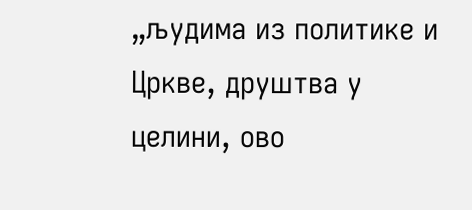„људима из политике и Цркве, друштва у целини, ово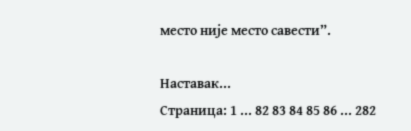место није место савести”.

Наставак...
Страница: 1 ... 82 83 84 85 86 ... 282